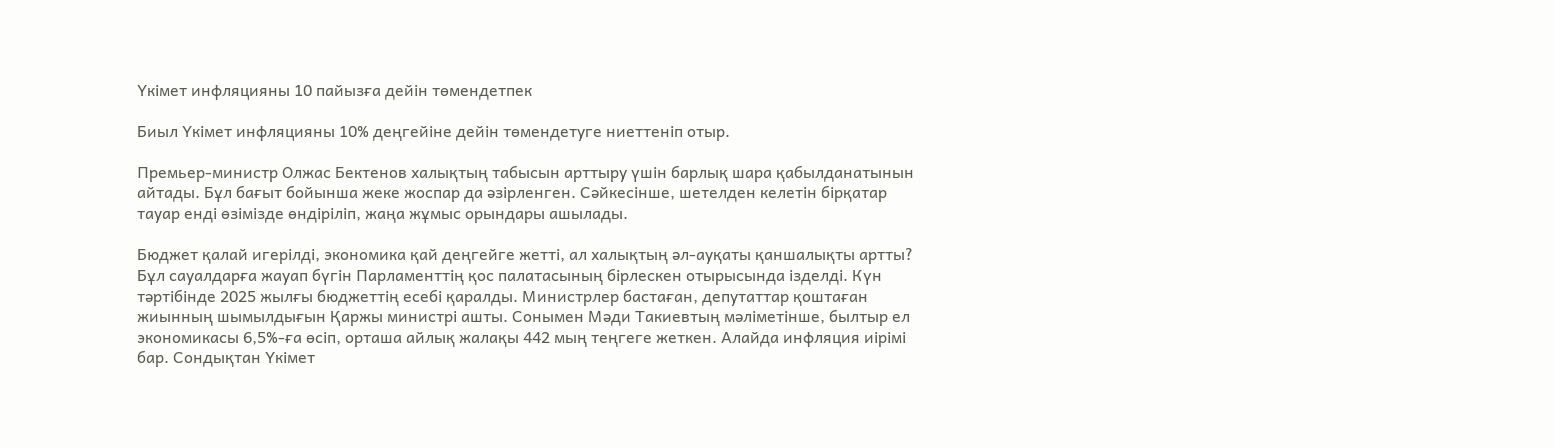Үкімет инфляцияны 10 пайызға дейін төмендетпек

Биыл Үкімет инфляцияны 10% деңгейіне дейін төмендетуге ниеттеніп отыр.

Премьер-министр Олжас Бектенов халықтың табысын арттыру үшін барлық шара қабылданатынын айтады. Бұл бағыт бойынша жеке жоспар да әзірленген. Сәйкесінше, шетелден келетін бірқатар тауар енді өзімізде өндіріліп, жаңа жұмыс орындары ашылады.

Бюджет қалай игерілді, экономика қай деңгейге жетті, ал халықтың әл-ауқаты қаншалықты артты? Бұл сауалдарға жауап бүгін Парламенттің қос палатасының бірлескен отырысында ізделді. Күн тәртібінде 2025 жылғы бюджеттің есебі қаралды. Министрлер бастаған, депутаттар қоштаған жиынның шымылдығын Қаржы министрі ашты. Сонымен Мәди Такиевтың мәліметінше, былтыр ел экономикасы 6,5%-ға өсіп, орташа айлық жалақы 442 мың теңгеге жеткен. Алайда инфляция иірімі бар. Сондықтан Үкімет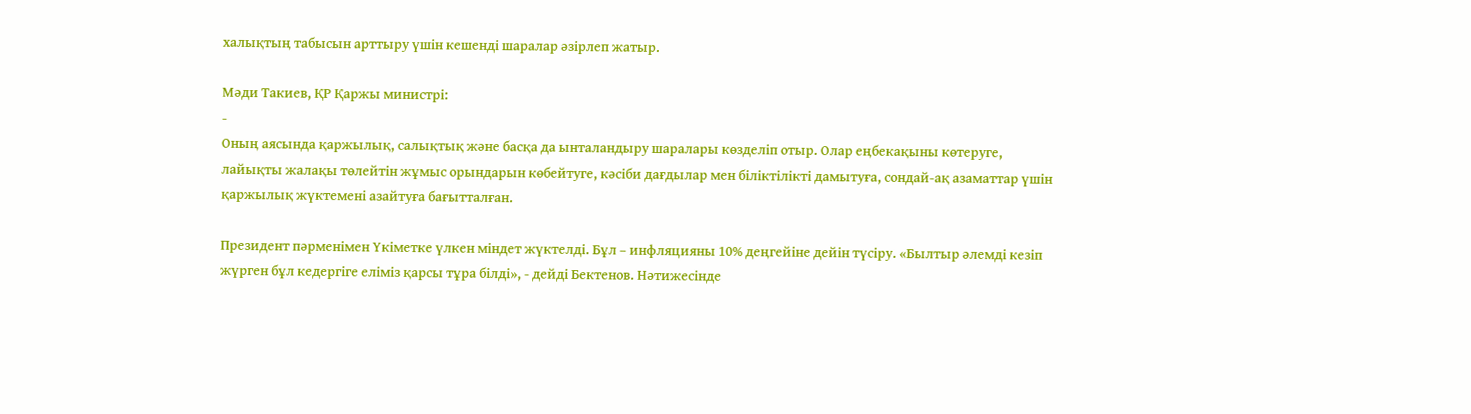халықтың табысын арттыру үшін кешенді шаралар әзірлеп жатыр.

Мәди Такиев, ҚР Қаржы министрі:
-
Оның аясында қаржылық, салықтық және басқа да ынталандыру шаралары көзделіп отыр. Олар еңбекақыны көтеруге, лайықты жалақы төлейтін жұмыс орындарын көбейтуге, кәсіби дағдылар мен біліктілікті дамытуға, сондай-ақ азаматтар үшін қаржылық жүктемені азайтуға бағытталған.

Президент пәрменімен Үкіметке үлкен міндет жүктелді. Бұл – инфляцияны 10% деңгейіне дейін түсіру. «Былтыр әлемді кезіп жүрген бұл кедергіге еліміз қарсы тұра білді», - дейді Бектенов. Нәтижесінде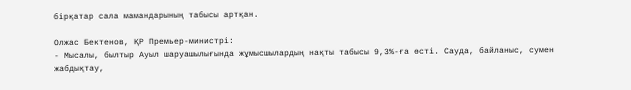бірқатар сала мамандарының табысы артқан.

Олжас Бектенов, ҚР Премьер-министрі:
- Мысалы, былтыр Ауыл шаруашылығында жұмысшылардың нақты табысы 9,3%-ға өсті. Сауда, байланыс, сумен жабдықтау,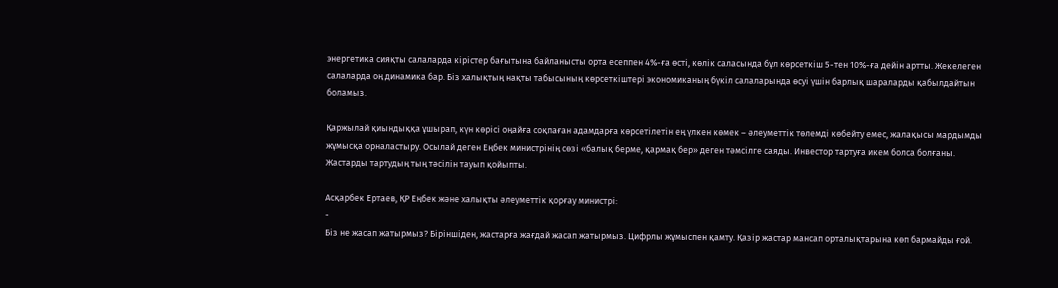энергетика сияқты салаларда кірістер бағытына байланысты орта есеппен 4%-ға өсті, көлік саласында бұл көрсеткіш 5-тен 10%-ға дейін артты. Жекелеген салаларда оң динамика бар. Біз халықтың нақты табысының көрсеткіштері экономиканың бүкіл салаларында өсуі үшін барлық шараларды қабылдайтын боламыз.

Қаржылай қиындыққа ұшырап, күн көрісі оңайға соқпаған адамдарға көрсетілетін ең үлкен көмек – әлеуметтік төлемді көбейту емес, жалақысы мардымды жұмысқа орналастыру. Осылай деген Еңбек министрінің сөзі «балық берме, қармақ бер» деген тәмсілге саяды. Инвестор тартуға икем болса болғаны. Жастарды тартудың тың тәсілін тауып қойыпты.

Асқарбек Ертаев, ҚР Еңбек және халықты әлеуметтік қорғау министрі:
-
Біз не жасап жатырмыз? Біріншіден, жастарға жағдай жасап жатырмыз. Цифрлы жұмыспен қамту. Қазір жастар мансап орталықтарына көп бармайды ғой.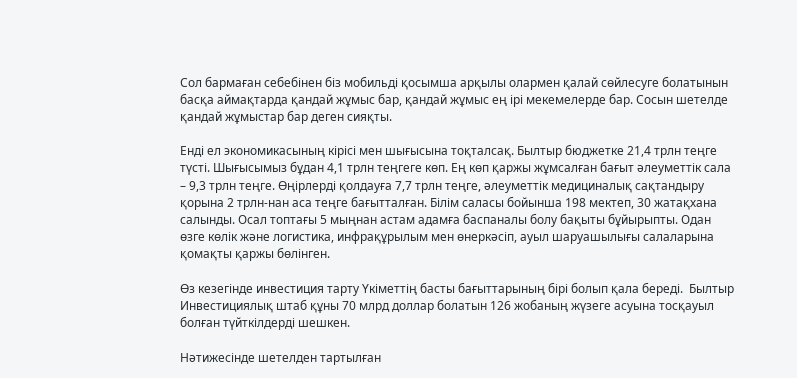Сол бармаған себебінен біз мобильді қосымша арқылы олармен қалай сөйлесуге болатынын басқа аймақтарда қандай жұмыс бар, қандай жұмыс ең ірі мекемелерде бар. Сосын шетелде қандай жұмыстар бар деген сияқты.

Енді ел экономикасының кірісі мен шығысына тоқталсақ. Былтыр бюджетке 21,4 трлн теңге түсті. Шығысымыз бұдан 4,1 трлн теңгеге көп. Ең көп қаржы жұмсалған бағыт әлеуметтік сала – 9,3 трлн теңге. Өңірлерді қолдауға 7,7 трлн теңге, әлеуметтік медициналық сақтандыру қорына 2 трлн-нан аса теңге бағытталған. Білім саласы бойынша 198 мектеп, 30 жатақхана салынды. Осал топтағы 5 мыңнан астам адамға баспаналы болу бақыты бұйырыпты. Одан өзге көлік және логистика, инфрақұрылым мен өнеркәсіп, ауыл шаруашылығы салаларына қомақты қаржы бөлінген.

Өз кезегінде инвестиция тарту Үкіметтің басты бағыттарының бірі болып қала береді.  Былтыр Инвестициялық штаб құны 70 млрд доллар болатын 126 жобаның жүзеге асуына тосқауыл болған түйткілдерді шешкен.

Нәтижесінде шетелден тартылған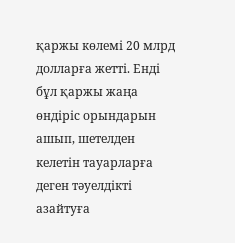қаржы көлемі 20 млрд долларға жетті. Енді бұл қаржы жаңа өндіріс орындарын ашып, шетелден келетін тауарларға деген тәуелдікті азайтуға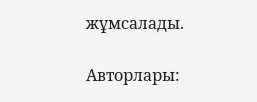жұмсалады.

Авторлары: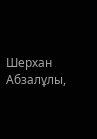Шерхан Абзалұлы,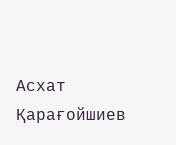Асхат Қарағойшиев